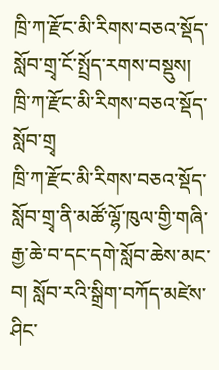ཁྲི་ཀ་རྫོང་མི་རིགས་བཅའ་སྡོད་སློབ་གྲྭ་ངོ་སྤྲོད་རགས་བསྡུས།
ཁྲི་ཀ་རྫོང་མི་རིགས་བཅའ་སྡོད་སློབ་གྲྭ
ཁྲི་ཀ་རྫོང་མི་རིགས་བཅའ་སྡོད་སློབ་གྲྭ་ནི་མཚོ་ལྷོ་ཁུལ་གྱི་གཞི་རྒྱ་ཆེ་བ་དང་དགེ་སློབ་ཆེས་མང་བ། སློབ་རའི་སྒྲིག་བཀོད་མཛེས་ཤིང་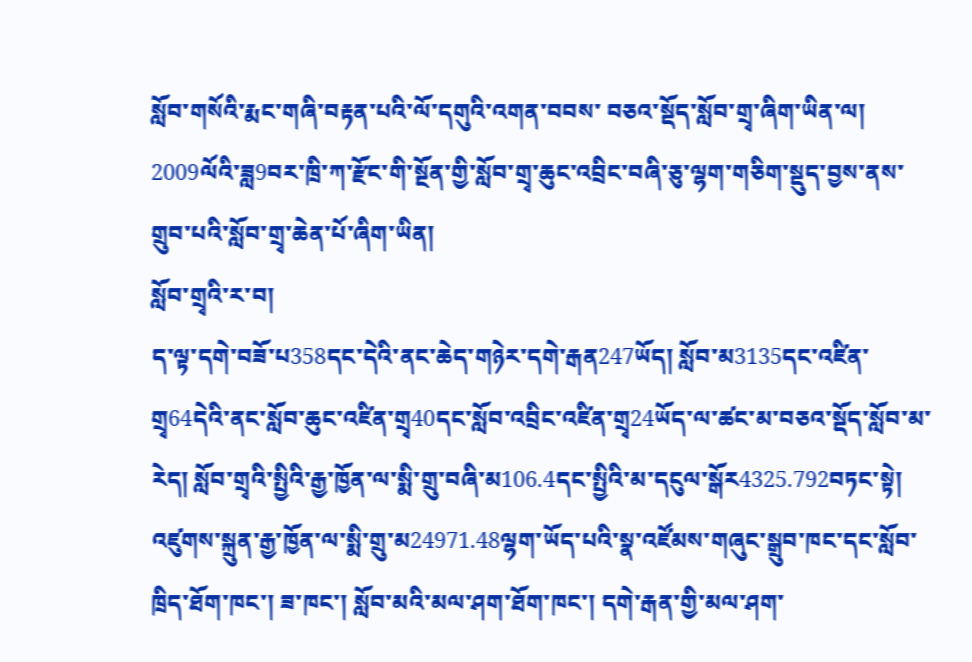སློབ་གསོའི་རྨང་གཞི་བརྟན་པའི་ལོ་དགུའི་འགན་བབས་ བཅའ་སྡོད་སློབ་གྲྭ་ཞིག་ཡིན་ལ། 2009ལོའི་ཟླ9བར་ཁྲི་ཀ་རྫོང་གི་སྔོན་གྱི་སློབ་གྲྭ་ཆུང་འབྲིང་བཞི་ཅུ་ལྷག་གཅིག་སྡུད་བྱས་ནས་གྲུབ་པའི་སློབ་གྲྭ་ཆེན་པོ་ཞིག་ཡིན།
སློབ་གྲྭའི་ར་བ།
ད་ལྟ་དགེ་བཟོ་པ358དང་དེའི་ནང་ཆེད་གཉེར་དགེ་རྒན247ཡོད། སློབ་མ3135དང་འཛིན་གྲྭ64དེའི་ནང་སློབ་ཆུང་འཛིན་གྲྭ40དང་སློབ་འབྲིང་འཛིན་གྲྭ24ཡོད་ལ་ཚང་མ་བཅའ་སྡོད་སློབ་མ་རེད། སློབ་གྲྭའི་སྤྱིའི་རྒྱ་ཁྱོན་ལ་སྨི་གྲུ་བཞི་མ106.4དང་སྤྱིའི་མ་དངུལ་སྒོར4325.792བཏང་སྟེ། འཛུགས་སྐྲུན་རྒྱ་ཁྱོན་ལ་སྨི་གྲུ་མ24971.48ལྷག་ཡོད་པའི་སྣ་འཛོམས་གཞུང་སྒྲུབ་ཁང་དང་སློབ་ཁྲིད་ཐོག་ཁང་། ཟ་ཁང་། སློབ་མའི་མལ་ཤག་ཐོག་ཁང་། དགེ་རྒན་གྱི་མལ་ཤག་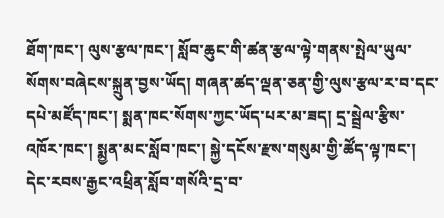ཐོག་ཁང་། ལུས་རྩལ་ཁང་། སློབ་ཆུང་གི་ཚན་རྩལ་ལྟེ་གནས་སྤེལ་ཡུལ་སོགས་བཞེངས་སྐྲུན་བྱས་ཡོད། གཞན་ཚད་ལྡན་ཅན་གྱི་ལུས་རྩལ་ར་བ་དང་དཔེ་མཛོད་ཁང་། སྨན་ཁང་སོགས་ཀྱང་ཡོད་པར་མ་ཟད། དྲ་སྦྲེལ་རྩིས་འཁོར་ཁང་། སྨྱན་མང་སློབ་ཁང་། སྐྱེ་དངོས་རྫས་གསུམ་གྱི་ཚོད་ལྟ་ཁང་། དེང་རབས་རྒྱང་འཕྲིན་སློབ་གསོའི་དྲ་བ་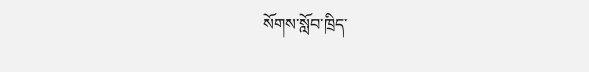སོགས་སློབ་ཁྲིད་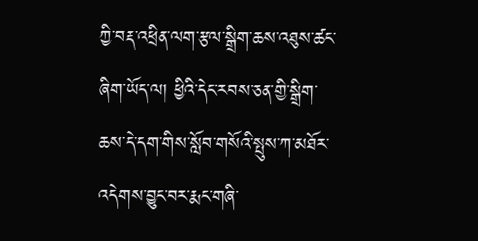ཀྱི་བརྡ་འཕྲིན་ལག་རྩལ་སྒྲིག་ཆས་འཐུས་ཚང་ཞིག་ཡོད་ལ། ཕྱིའི་དེང་རབས་ཅན་གྱི་སྒྲིག་ཆས་དེ་དག་གིས་སློབ་གསོའི་སྤུས་ཀ་མཐོར་འདེགས་བྱུང་བར་རྨང་གཞི་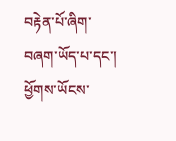བརྟེན་པོ་ཞིག་བཞག་ཡོད་པ་དང་། ཕྱོགས་ཡོངས་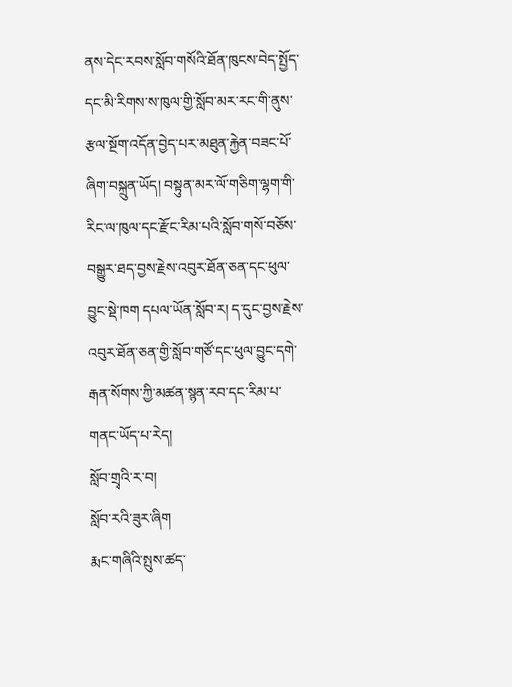ནས་དེང་རབས་སློབ་གསོའི་ཐོན་ཁུངས་བེད་སྤྱོད་དང་མི་རིགས་ས་ཁུལ་གྱི་སློབ་མར་རང་གི་ནུས་རྩལ་སྔོག་འདོན་བྱེད་པར་མཐུན་རྐྱེན་བཟང་པོ་ ཞིག་བསྐྲུན་ཡོད། བསྟུན་མར་ལོ་གཅིག་ལྷག་གི་རིང་ལ་ཁུལ་དང་རྫོང་རིམ་པའི་སློབ་གསོ་བཅོས་ བསྒྱུར་ཐད་བྱས་རྗེས་འབུར་ཐོན་ཅན་དང་ཕུལ་བྱུང་སྡེ་ཁག དཔལ་ཡོན་སློབ་ར། ད་དུང་བྱས་རྗེས་འབུར་ཐོན་ཅན་གྱི་སློབ་གཙོ་དང་ཕུལ་བྱུང་དགེ་རྒན་སོགས་ཀྱི་མཚན་སྙན་རབ་དང་རིམ་པ་གནང་ཡོད་པ་རེད།
སློབ་གྲྭའི་ར་བ།
སློབ་རའི་ཟུར་ཞིག
རྨང་གཞིའི་སྤུས་ཚད་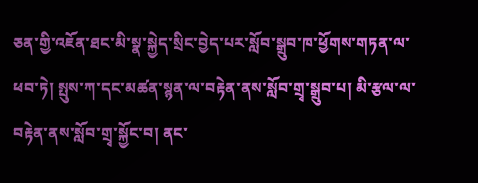ཅན་གྱི་འཇོན་ཐང་མི་སྣ་སྐྱེད་སྲིང་བྱེད་པར་སློབ་སྒྲུབ་ཁ་ཕྱོགས་གཏན་ལ་ཕབ་ཏེ། སྤུས་ཀ་དང་མཚན་སྙན་ལ་བརྟེན་ནས་སློབ་གྲྭ་སྒྲུབ་པ། མི་རྩལ་ལ་བརྟེན་ནས་སློབ་གྲྭ་སྐྱོང་བ། ནང་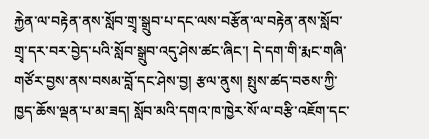རྐྱེན་ལ་བརྟེན་ནས་སློབ་གྲྭ་སྒྲུབ་པ་དང་ལས་བརྩོན་ལ་བརྟེན་ནས་སློབ་གྲྭ་དར་བར་བྱེད་པའི་སློབ་སྒྲུབ་འདུ་ཤེས་ཚང་ཞིང་། དེ་དག་གི་རྨང་གཞི་གཙོར་བྱས་ནས་བསམ་བློ་དང་ཤེས་བྱ། རྩལ་ནུས། སྤུས་ཚད་བཅས་ཀྱི་ཁྱད་ཆོས་ལྡན་པ་མ་ཟད། སློབ་མའི་དགའ་ཁ་ཁྱེར་སོ་ལ་བརྩི་འཇོག་དང་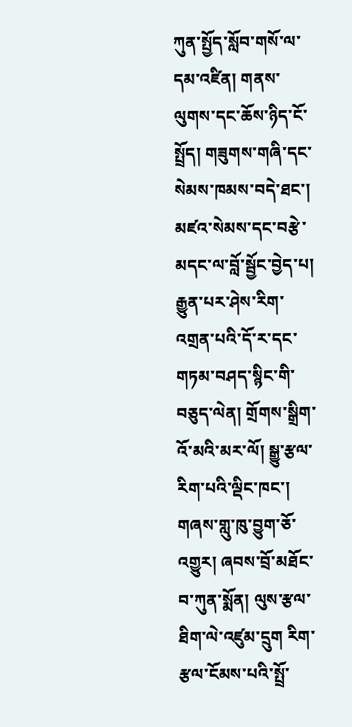ཀུན་སྤྱོད་སློབ་གསོ་ལ་དམ་འཛིན། གནས་ལུགས་དང་ཆོས་ཉིད་ངོ་སྤྲོད། གཟུགས་གཞི་དང་སེམས་ཁམས་བདེ་ཐང་། མཛའ་སེམས་དང་བརྩེ་མདང་ལ་བློ་སྦྱོང་བྱེད་པ། རྒྱུན་པར་ཤེས་རིག་འགྲན་པའི་དོ་ར་དང་གཏམ་བཤད་སྙིང་གི་བཅུད་ལེན། གྲོགས་སྒྲིག་འོ་མའི་མར་ལོ། སྒྱུ་རྩལ་རིག་པའི་ལྡིང་ཁང་། གཞས་གླུ་ཁུ་བྱུག་ཅོ་འགྱུར། ཞབས་བྲོ་མཐོང་བ་ཀུན་སྨོན། ལུས་རྩལ་ཐིག་ལེ་འཛུམ་དྲུག རིག་རྩལ་ངོམས་པའི་སྤྲོ་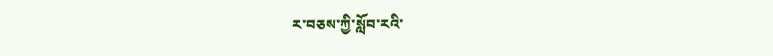ར་བཅས་ཀྱི་སློབ་རའི་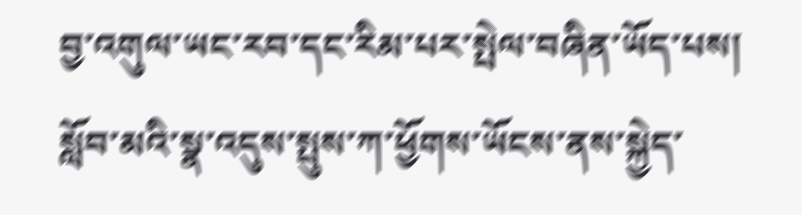བྱ་འགུལ་ཡང་རབ་དང་རིམ་པར་སྤེལ་བཞིན་ཡོད་པས། སློབ་མའི་སྣ་འདུས་སྤུས་ཀ་ཕྱོགས་ཡོངས་ནས་སྐྱེད་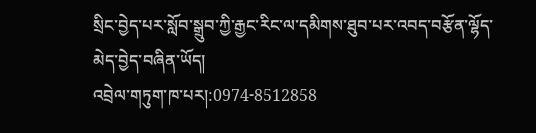སྲིང་བྱེད་པར་སློབ་སྒྲུབ་ཀྱི་རྒྱང་རིང་ལ་དམིགས་ཐུབ་པར་འབད་བརྩོན་ལྷོད་མེད་བྱེད་བཞིན་ཡོད།
འབྲེལ་གཏུག་ཁ་པར།:0974-8512858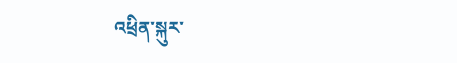འཕྲིན་སྐུར་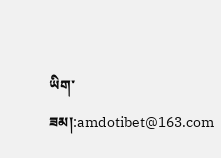ཡིག་ཟམ།:amdotibet@163.com